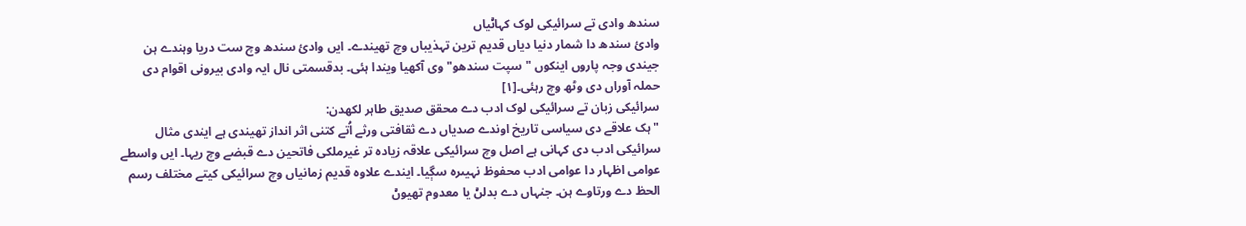سندھ وادی تے سرائیکی لوک کہاݨیاں
وادئ سندھ دا شمار دنیا دیاں قدیم ترین تہذیباں وچ تھیندے۔ ایں وادئ سندھ وچ ست دریا وہندے ہن جیندی وجہ پاروں اینکوں "سپت سندھو" وی آکھیا ویندا ہئی۔ بدقسمتی نال ایہ وادی بیرونی اقوام دی حملہ آوراں دی وٹھ وچ رہئی۔[١]
سرائیکی زبان تے سرائیکی لوک ادب دے محقق صدیق طاہر لکھدن:
"ہک علاقے دی سیاسی تاریخ اوندے صدیاں دے ثقافتی ورثے اُتے کتنی اثر انداز تھیندی ہے ایندی مثال سرائیکی ادب دی کہانی ہے اصل وچ سرائیکی علاقہ زیادہ تر غیرملکی فاتحین دے قبضے وچ ریہا۔ ایں واسطے عوامی اظہار دا عوامی ادب محفوظ نہیںرہ سڳیا۔ ایندے علاوہ قدیم زمانیاں وچ سرائیکی کیتے مختلف رسم الحظ دے ورتاوے ہن۔ جنہاں دے بدلݨ یا معدوم تھیوݨ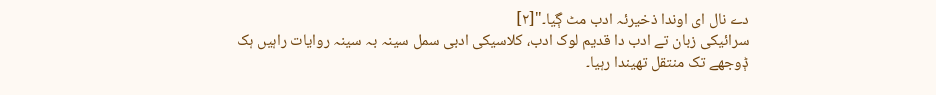دے نال ای اوندا ذخیرئہ ادب مٹ ڳیا۔"[٢]
سرائیکی زبان تے ادب دا قدیم لوک ادب، کلاسیکی ادبی سمل سینہ بہ سینہ روایات راہیں ہک ݙوجھے تک منتقل تھیندا رہیا۔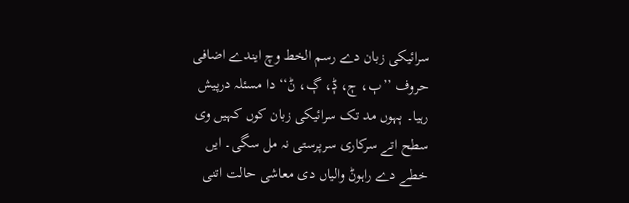سرائیکی زبان دے رسم الخط وچ ایندے اضافی حروف ’’ٻ، ڄ، ݙ، ڳ، ݨ‘‘ دا مسئلہ درپیش رہیا۔ ٻہوں مد تک سرائیکی زبان کوں کہیں وی سطح اتے سرکاری سرپرستی نہ مل سگی۔ ایں خطے دے راہوݨ والیاں دی معاشی حالت اتنی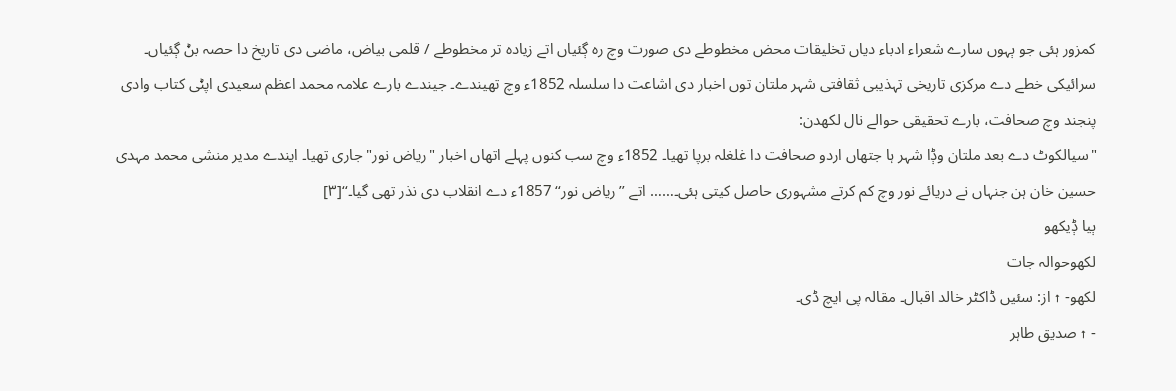کمزور ہئی جو ٻہوں سارے شعراء ادباء دیاں تخلیقات محض مخطوطے دی صورت وچ رہ ڳئیاں اتے زیادہ تر مخطوطے / قلمی بیاض، ماضی دی تاریخ دا حصہ بݨ ڳئیاں۔ سرائیکی خطے دے مرکزی تاریخی تہذیبی ثقافتی شہر ملتان توں اخبار دی اشاعت دا سلسلہ 1852ء وچ تھیندے۔ جیندے بارے علامہ محمد اعظم سعیدی اپݨی کتاب وادی پنجند وچ صحافت، بارے تحقیقی حوالے نال لکھدن:
"سیالکوٹ دے بعد ملتان وݙا شہر ہا جتھاں اردو صحافت دا غلغلہ برپا تھیا۔ 1852ء وچ سب کنوں پہلے اتھاں اخبار "ریاض نور" جاری تھیا۔ ایندے مدیر منشی محمد مہدی حسین خان ہن جنہاں نے دریائے نور وچ کم کرتے مشہوری حاصل کیتی ہئی۔…… اتے ’’ریاض نور‘‘ 1857ء دے انقلاب دی نذر تھی گیا۔‘‘[٣]
ٻیا ݙیکھو
لکھوحوالہ جات
لکھو- ↑ از: سئیں ڈاکٹر خالد اقبال۔ مقالہ پی ایچ ڈی۔
- ↑ صدیق طاہر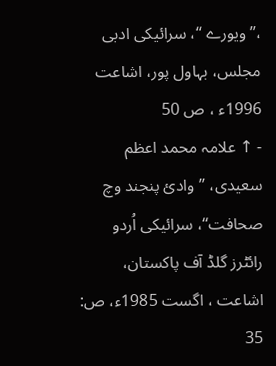،’’ویورے ‘‘، سرائیکی ادبی مجلس، بہاول پور، اشاعت 1996ء ، ص 50
- ↑ علامہ محمد اعظم سعیدی، ’’وادیٔ پنجند وچ صحافت‘‘، سرائیکی اُردو رائٹرز گلڈ آف پاکستان، اشاعت ، اگست 1985ء، ص: 35